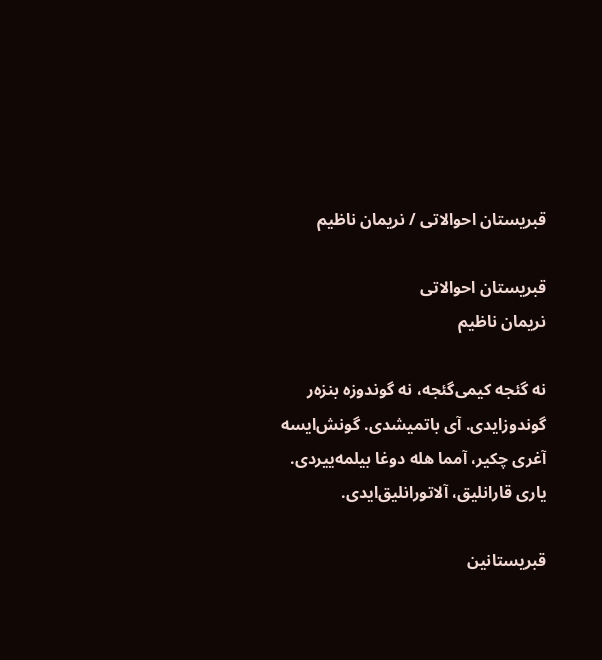قبریستان احوالاتی / نریمان ناظیم

قبریستان احوالاتی
نریمان ناظیم

نه گئجه کیمی‌گئجه، نه گوندوزه بنزه‌ر گوندوز‌ایدی. آی باتمیشدی. گونش‌ایسه آغری چکیر، آمما هله دوغا بیلمه‌ییردی. یاری قارانلیق، آلاتورانلیق‌ایدی.

قبریستانین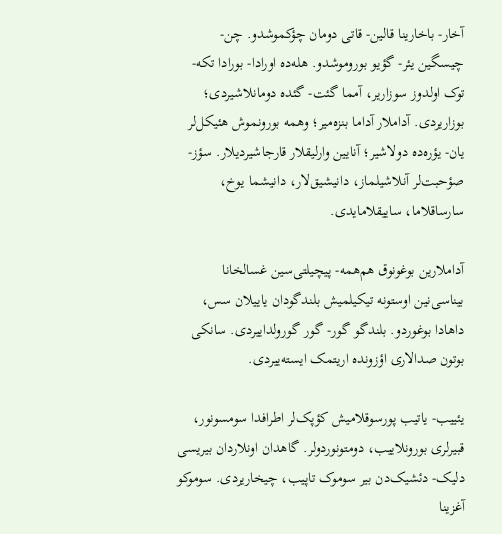آخار- باخارینا قالین- قاتی دومان چؤکموشدو. چن- چیسگین یئر- گؤیو بوروموشدو. هله‌ده اورادا- بورادا تکه- توک اولدوز سوزاریر، آمما گئت- گئده دومانلاشیردی؛ بوزاریردی. آداملار آداما بنزه‌میر؛ وهمه بورونموش هئیکل‌لر یان- یؤره‌ده دولاشیر؛ آنایین وارلیقلار قارجاشیردیلار. سؤز- صؤحبت‌لر آنلاشیلماز، دانیشیق‌لار، دانیشما یوخ، سارساقلاما، ساییقلامایدی.

آداملارین بوغونوق هم‌همه- پیچیلتی‌سین غسالخانا بیناسی‌نین اوستونه تیکیلمیش بلندگودان یاییلان سس، داهادا بوغوردو. بلندگو گور- گور گورولداییردی. سانکی بوتون صدالاری اؤزونده اریتمک ایسته‌ییردی.

یئییب- یاتیب پورسوقلامیش کؤپک‌لر اطرافدا سومسونور، قبیرلری بورونلاییب، دومتونوردولر. گاهدان اونلاردان بیریسی دلیک- دئشیک‌دن بیر سوموک تاپیب، چیخاریردی. سوموکو آغزینا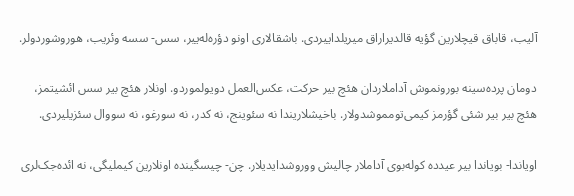آلیب، قاباق قیچلارین گؤیه قالدیراراق میریلداییردی. باشقالاری اونو دؤره‌له‌ییر، سس- سسه وئریب، هوروشوردولر.

دومان پرده‌سینه بورونموش آداملاردان هئچ بیر حرکت، عکس‌العمل دویولموردو. اونلار هئچ بیر سس ائشیتمز، هئچ بیر بیر شئی گؤرمز کیمی‌تومموشدولار. باخیشلاریندا نه سئوینج، نه کدر، نه سورغو، نه سووال سئزیلیردی.

اویاندا- بویاندا بیر عیدده کوله‌بوی آداملار چالیش ووروشدایدیلار. چن- چیسگینده اونلارین کیملیگی، نه ائده‌جک‌لری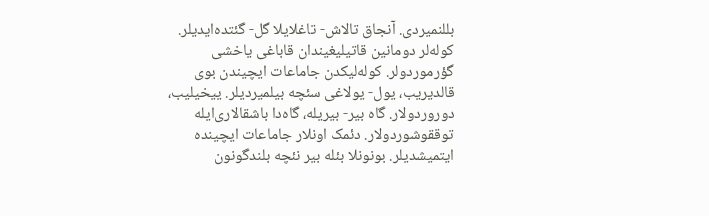بللنمیردی. آنجاق تالاش- تاغلایلا گل- گئتده‌ایدیلر. کوله‌لر دومانین قاتیلیغیندان قاباغی یاخشی گؤرموردولر. کوله‌لیکدن جاماعات ایچیندن بوی قالدیریب، یول- یولاغی سئچه بیلمیردیلر. ییخیلیب، دوروردولار. گاه بیر- بیریله، گاه‌دا باشقالاری‌ایله توققوشوردولار. دئمک اونلار جاماعات ایچینده ایتمیشدیلر. بونونلا بئله بیر نئچه بلندگونون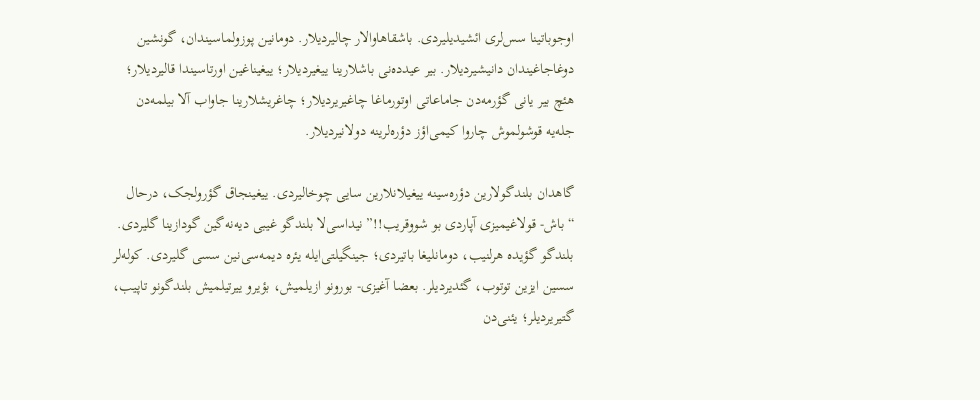اوجوباتینا سس‌لری ائشیدیلیردی. باشقا‌هاوالار چالیردیلار. دومانین پوزولماسیندان، گونشین دوغاجاغیندان دانیشیردیلار. بیر عیدده‌نی باشلارینا ییغیردیلار؛ ییغیناغین اورتاسیندا قالیردیلار؛ هئچ بیر یانی گؤرمه‌دن جاماعاتی اوتورماغا چاغیریردیلار؛ چاغریشلارینا جاواب آلا بیلمه‌دن جله‌یه قوشولموش چاروا کیمی‌اؤز دؤره‌لرینه دولانیردیلار.

گاهدان بلندگولارین دؤره‌سینه ییغیلانلارین سایی چوخالیردی. ییغینجاق گؤرولجک، درحال “باش- قولاغیمیزی آپاردی بو شووقریب!!” نیداسی‌لا بلندگو غیبی دیه‌نه‌گین گودازینا گلیردی. بلندگو گؤیده هرلنیب، دومانلیغا باتیردی؛ جینگیلتی‌ایله یئره دیمه‌سی‌نین سسی گلیردی. کوله‌لر سسین ایزین توتوب، گئدیردیلر. بعضا آغیزی- بورونو ازیلمیش، بؤیرو ییرتیلمیش بلندگونو تاپیب، گتیریردیلر؛ یئنی‌دن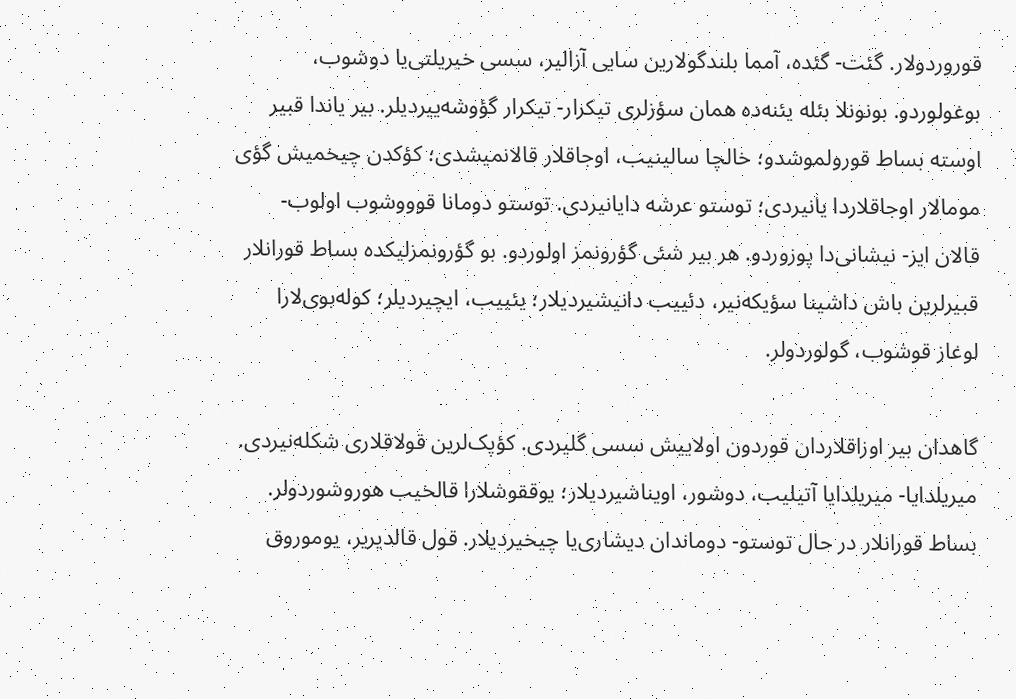قوروردولار. گئت- گئده، آمما بلندگولارین سایی آزالیر، سسی خیریلتی‌یا دوشوب، بوغولوردو. بونونلا بئله یئنه‌ده همان سؤزلری تیکرار- تیکرار گؤوشه‌ییردیلر. بیر یاندا قبیر اوسته بساط قورولموشدو؛ خالچا سالینیب، اوجاقلار قالانمیشدی؛ کؤکدن چیخمیش گؤی مومالار اوجاقلاردا یانیردی؛ توستو عرشه دایانیردی. توستو دومانا قوووشوب اولوب- قالان ایز- نیشانی‌دا پوزوردو. هر بیر شئی گؤرونمز اولوردو. بو گؤرونمزلیکده بساط قورانلار قبیرلرین باش داشینا سؤیکه‌نیر، دئییب دانیشیردیلار؛ یئییب، ایچیردیلر؛ کوله‌بوی‌لارا لوغاز قوشوب، گولوردولر.

گاهدان بیر اوزاقلاردان قوردون اولاییش سسی گلیردی. کؤپک‌لرین قولاقلاری شکله‌نیردی. میریلدایا- میریلدایا آتیلیب، دوشور، اویناشیردیلار؛ یوققوشلارا قالخیب هوروشوردولر. بساط قورانلار در حال توستو- دوماندان دیشاری‌یا چیخیردیلار. قول قالدیریر، یوموروق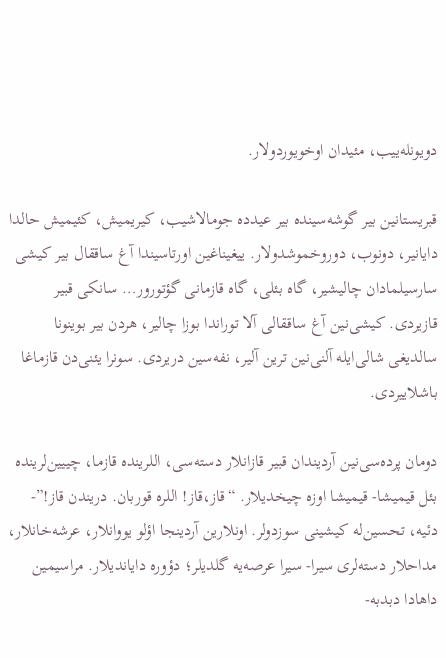دویونله‌ییب، مئیدان اوخویوردولار.

قبریستانین بیر گوشه‌سینده بیر عیدده جومالاشیب، کیریمیش، کئیمیش حالدا دایانیر، دونوب، دوروخموشدولار. ییغیناغین اورتاسیندا آغ ساققال بیر کیشی سارسیلمادان چالیشیر، گاه بئلی، گاه قازمانی گؤتورور… سانکی قبیر قازیردی. کیشی‌نین آغ ساققالی آلا توراندا بوزا چالیر، هردن بیر بوینونا سالدیغی شالی‌ایله آلنی‌نین ترین آلیر، نفه‌سین دریردی. سونرا یئنی‌دن قازماغا باشلاییردی.

دومان پرده‌سی‌نین آردیندان قبیر قازانلار دسته‌سی، اللرینده قازما، چییین‌لرینده بئل قیمیشا- قیمیشا اوزه چیخدیلار. “قاز،قاز! اللره قوربان. دریندن قاز!”- دئیه، تحسین‌له کیشینی سوزدولر. اونلارین آردینجا اؤلو یووانلار، عرشه‌خانلار، مداحلار دسته‌لری سیرا- سیرا عرصه‌یه گلدیلر؛ دؤوره دایاندیلار. مراسیمین داهادا دبدبه-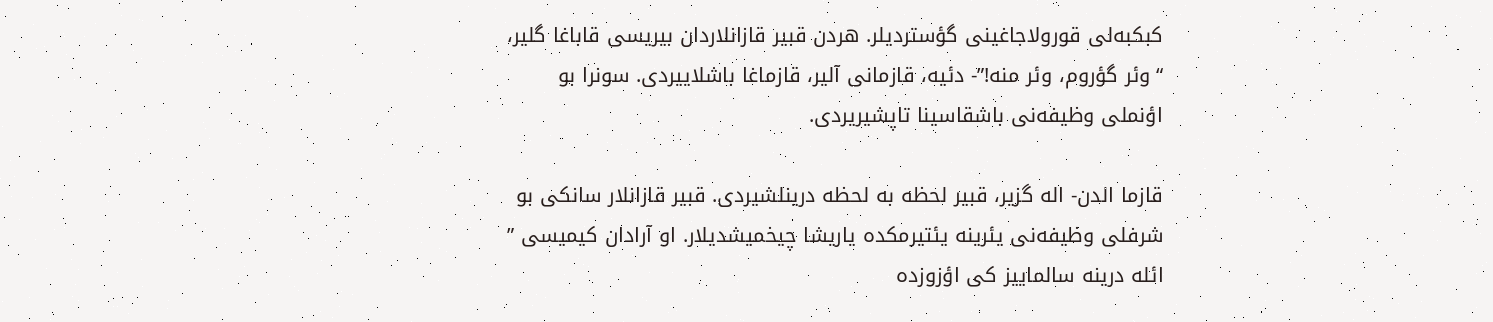کبکبه‌لی قورولاجاغینی گؤستردیلر. هردن قبیر قازانلاردان بیریسی قاباغا گلیر، “وئر گؤروم، وئر منه!”- دئیه، قازمانی آلیر، قازماغا باشلاییردی. سونرا بو اؤنملی وظیفه‌نی باشقاسینا تاپشیریردی.

قازما الدن- اله گزیر، قبیر لحظه به لحظه درینلشیردی. قبیر قازانلار سانکی بو شرفلی وظیفه‌نی یئرینه یئتیرمکده یاریشا چیخمیشدیلار. او آرادان کیمیسی ” ائله درینه سالماییز کی اؤزوزده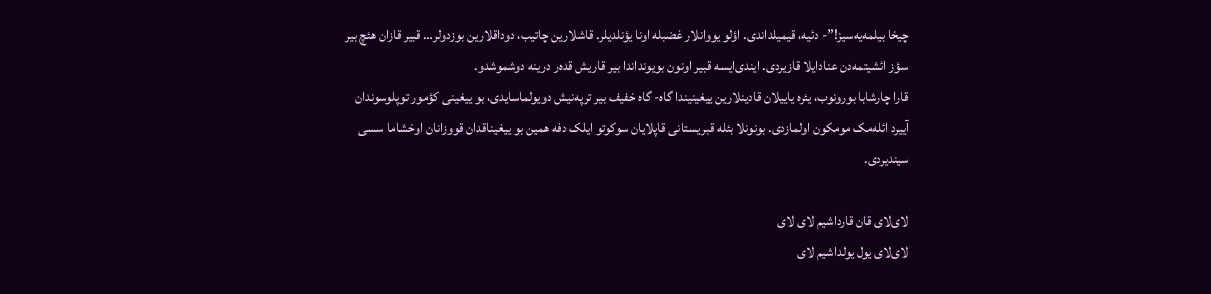چیخا بیلمه‌یه‌سیز!”- دئیه، قیمیلداندی. اؤلو یووانلار غضبله اونا یؤنلدیلر. قاشلارین چاتیب، دوداقلارین بوزدولر… قبیر قازان هئچ بیر سؤز ائشیتمه‌دن عنادایلا قازیردی. ایندی‌ایسه قبیر اونون بویونداندا بیر قاریش قده‌ر درینه دوشموشدو.
قارا چارشابا بورونوب، یئره یاییلان قادینلارین ییغینیندا گاه- گاه خفیف بیر ترپه‌نیش دویولماسایدی، بو ییغینی کؤمور توپلوسوندان آییرد ائله‌مک مومکون اولمازدی. بونونلا بئله قبریستانی قاپلایان سوکوتو ایلک دفه همین بو ییغیناقدان قووزانان اوخشاما سسی سیندیردی.

لای‌لای قان قارداشیم لای لای
لای‌لای یول یولداشیم لای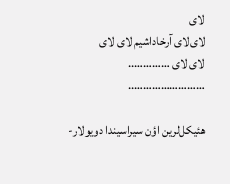لای
لای‌لای آرخاداشیم لای لای
لای لای …………..
……………………..

هئیکل‌لرین اؤن سیراسیندا دویولار-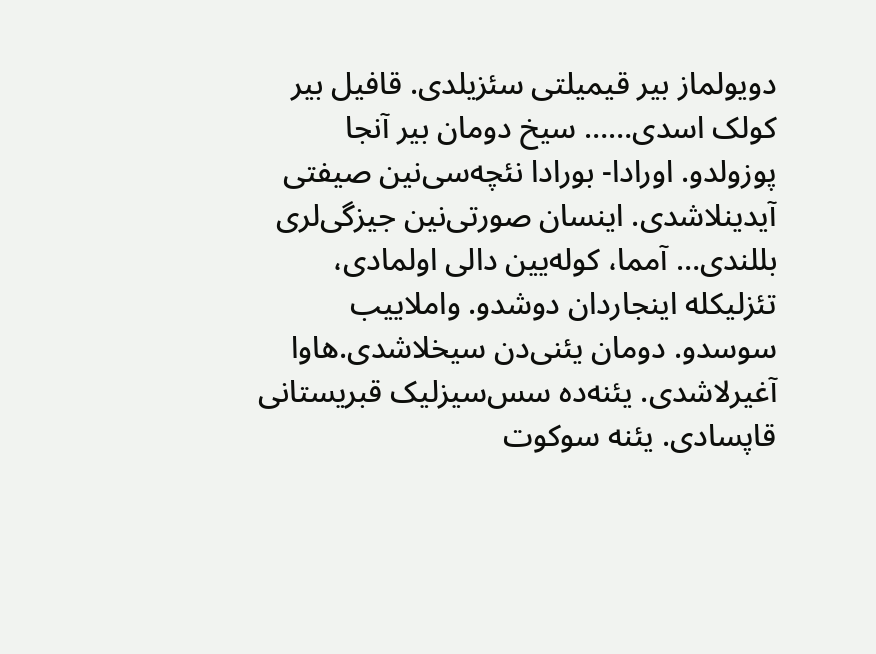دویولماز بیر قیمیلتی سئزیلدی. قافیل بیر کولک اسدی…… سیخ دومان بیر آنجا پوزولدو. اورادا- بورادا نئچه‌سی‌نین صیفتی آیدینلاشدی. اینسان صورتی‌نین جیزگی‌لری بللندی… آمما، کوله‌یین دالی اولمادی، تئزلیکله اینجاردان دوشدو. واملاییب سوسدو. دومان یئنی‌دن سیخلاشدی.هاوا آغیرلاشدی. یئنه‌ده سس‌سیزلیک قبریستانی قاپسادی. یئنه سوکوت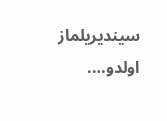سیندیریلماز اولدو….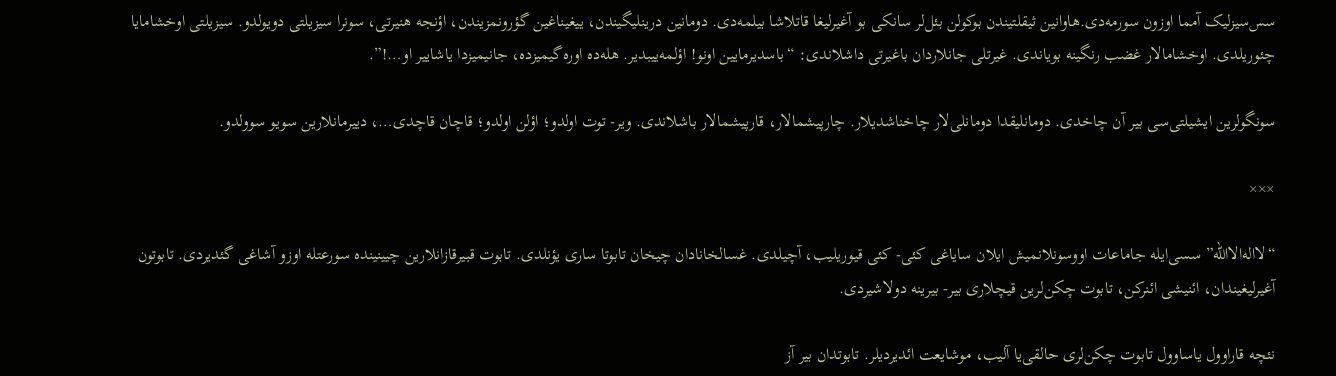سس‌سیزلیک آمما اوزون سورمه‌دی.هاوانین ثیقلتیندن بوکولن بئل‌لر سانکی بو آغیرلیغا قاتلاشا بیلمه‌دی. دومانین درینلیگیندن، ییغیناغین گؤرونمزیندن، اؤنجه هنیرتی، سونرا سیزیلتی دویولدو. سیزیلتی اوخشامایا چئوریلدی. اوخشامالار غضب رنگینه بویاندی. غیرتلی جانلاردان باغیرتی داشلاندی: “باسدیرمایین اونو! اؤلمه‌ییبدیر. هله‌ده اوره‌گیمیزده، جانیمیزدا یاشاییر او…!”.

سونگولرین ایشیلتی‌سی بیر آن چاخدی. دومانلیقدا دومانلی‌لار چاخناشدیلار. چارپیشمالار، قارپیشمالار باشلاندی. ویر- توت اولدو؛ اؤلن اولدو؛ قاچان قاچدی…، دییرمانلارین سویو سوولدو.

×××

“لا‌اله‌الا‌الله” سسی‌ایله جاماعات اووسونلانمیش ایلان سایاغی کئی- کئی قیوریلیب، آچیلدی. غسالخانادان چیخان تابوتا ساری یؤنلدی. تابوت قبیرقازانلارین چیینینده سورعتله اوزو آشاغی گئدیردی. تابوتون آغیرلیغیندان، ائنیشی ائنرکن، تابوت چکن‌لرین قیچلاری بیر- بیرینه دولاشیردی.

نئچه قاراوول یاساوول تابوت چکن‌لری حالقی‌یا آلیب، موشایعت ائدیردیلر. تابوتدان بیر آز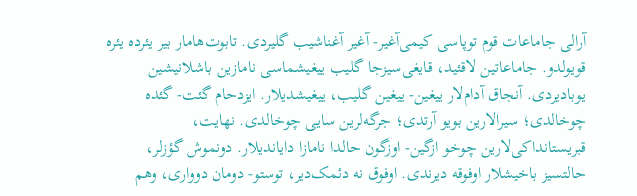آرالی جاماعات قوم توپاسی کیمی‌آغیر- آغیر آغناشیب گلیردی. تابوت‌هامار بیر یئرده یئره قویولدو. جاماعاتین لاقئید، قایغی‌سیزجا گلیب ییغیشماسی نامازین باشلانیشین یوبادیردی. آنجاق آدام‌لار ییغین- ییغین گلیب، ییغیشدیلار. ایزدحام گئت- گئده چوخالدی؛ سیرالارین بویو آرتدی؛ جرگه‌لرین سایی چوخالدی. نهایت، قبریستانداکی‌لارین چوخو ازگین- اوزگون حالدا نامازا دایاندیلار. دونموش گؤزلر، حالتسیز باخیشلار اوفوقه دیرندی. اوفوق نه دئمک‌دیر، توستو- دومان دوواری، وهم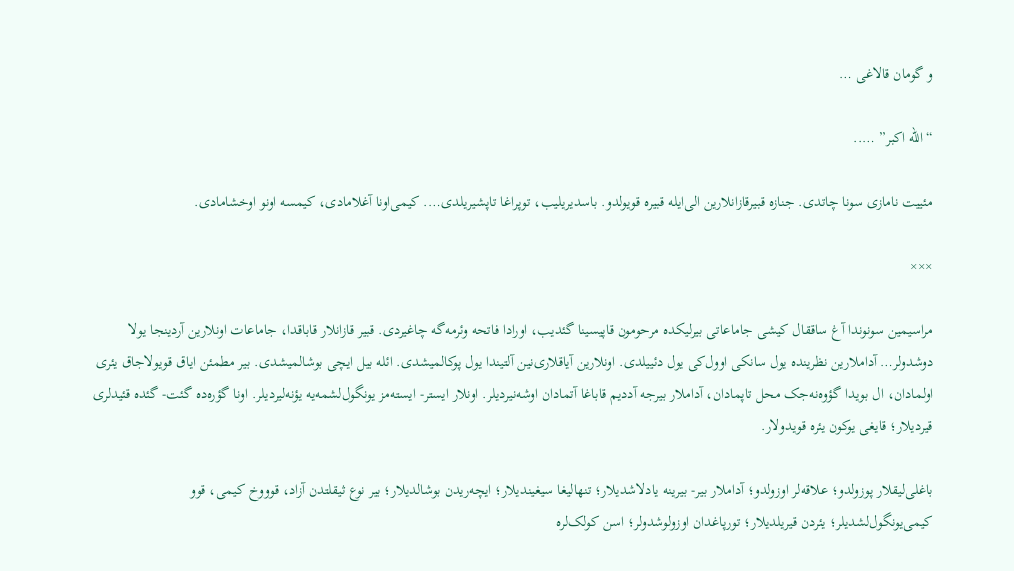و گومان قالاغی …

“الله اکبر” …..

مئییت نامازی سونا چاتدی. جنازه قبیرقازانلارین الی‌ایله قبیره قویولدو. باسدیریلیب، توپراغا تاپشیریلدی…. کیمی‌اونا آغلامادی، کیمسه اونو اوخشامادی.

×××

مراسیمین سونوندا آغ ساققال کیشی جاماعاتی بیرلیکده مرحومون قاپیسینا گئدیب، اورادا فاتحه وئرمه‌گه چاغیردی. قبیر قازانلار قاباقدا، جاماعات اونلارین آردینجا یولا دوشدولر… آداملارین نظرینده یول سانکی اوول‌کی یول دئییلدی. اونلارین آیاقلاری‌نین آلتیندا یول پوکالمیشدی. ائله بیل ایچی بوشالمیشدی. بیر مطمئن ایاق قویولاجاق یئری اولمادان، ال بویدا گؤوه‌نه‌جک محل تاپمادان، آداملار بیرجه آددیم قاباغا آتمادان اوشه‌نیردیلر. اونلار ایستر- ایسته‌مز یونگول‌لشمه‌یه یؤنه‌لیردیلر. اونا گؤره‌ده گئت- گئده قئیدلری قیردیلار؛ قایغی یوکون یئره قویدولار.

باغلی‌لیقلار پوزولدو؛ علاقه‌لر اوزولدو؛ آداملار بیر- بیرینه یادلاشدیلار؛ تنهالیغا سیغیندیلار؛ ایچه‌ریدن بوشالدیلار؛ بیر نوع ثیقلتدن آزاد، قوووخ کیمی، قوو کیمی‌یونگول‌لشدیلر؛ یئردن قیریلدیلار؛ تورپاغدان اوزولوشدولر؛ اسن کولک‌لره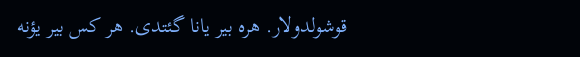قوشولدولار. هره بیر یانا گئتدی. هر کس بیر یؤنه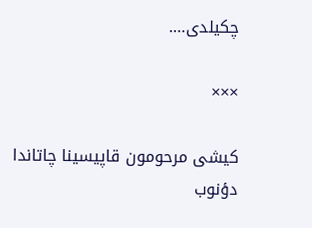چکیلدی….

×××

کیشی مرحومون قاپیسینا چاتاندا دؤنوب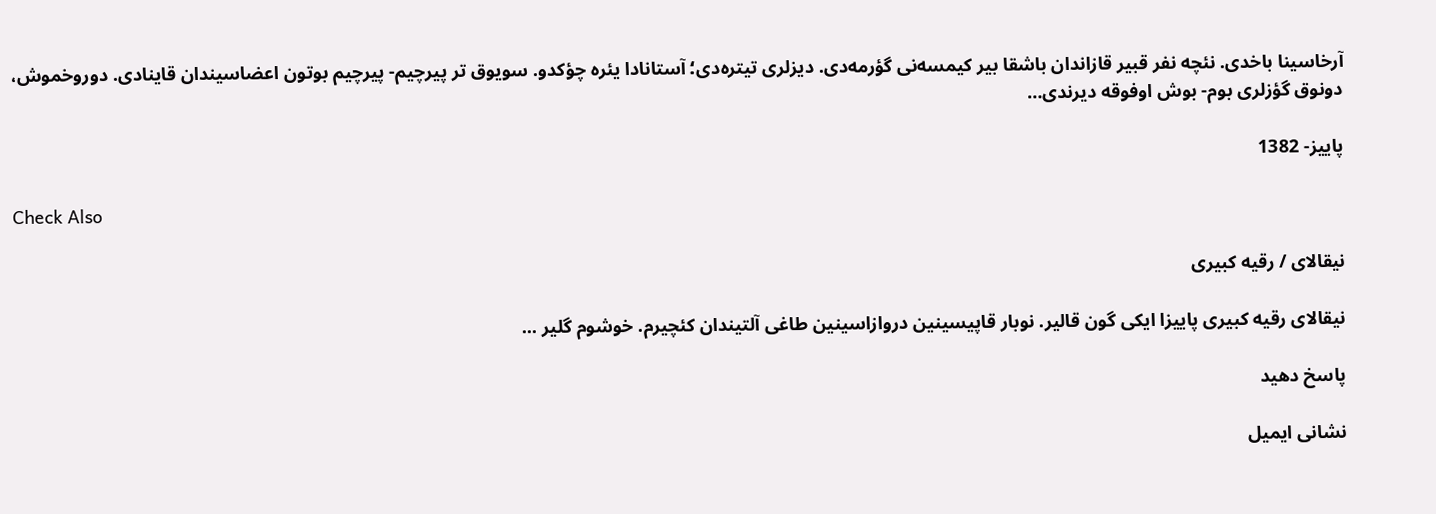آرخاسینا باخدی. نئچه نفر قبیر قازاندان باشقا بیر کیمسه‌نی گؤرمه‌دی. دیزلری تیتره‌دی؛ آستانادا یئره چؤکدو. سویوق تر پیرچیم- پیرچیم بوتون اعضاسیندان قاینادی. دوروخموش، دونوق گؤزلری بوم- بوش اوفوقه دیرندی…

پاییز- 1382

Check Also

نیقالای / رقیه کبیری

نیقالای رقیه کبیری پاییزا ایکی گون قالیر. نوبار قاپیسینین دروازاسینین طاغی آلتیندان کئچیرم. خوشوم گلیر ...

پاسخ دهید

نشانی ایمیل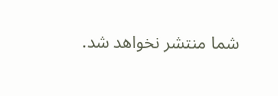شما منتشر نخواهد شد.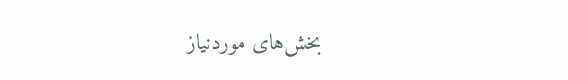بخش‌های موردنیاز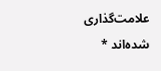علامت‌گذاری شده‌اند *